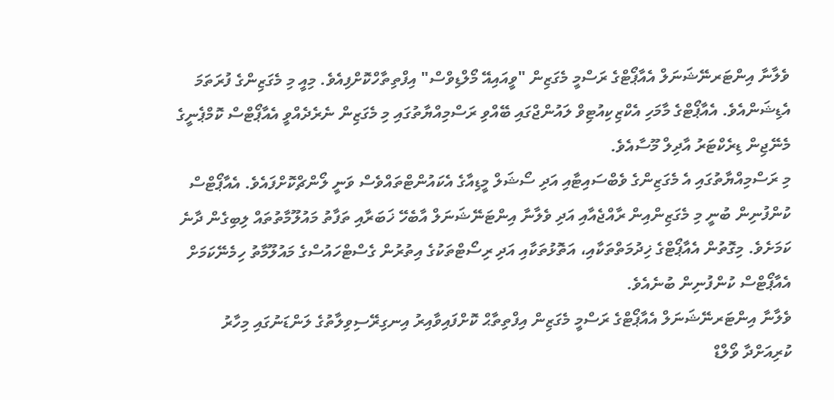ވެލާނާ އިންޓަރނޭޝަނަލް އެއާޕޯޓްގެ ރަސްމީ މެގަޒިން "ވީއައިއޭ މޯލްޑިވްސް" އިފްތިތާހްކޮށްފިއެވެ. މިއީ މި މެގަޒިންގެ ފުރަތަމަ އެޑިޝަންއެވެ. އެއާޕޯޓްގެ މާމަހި އެކްޒިކިއުޓިވް ލައުންޖްގައި ބޭއްވި ރަސްމިއްޔާތުގައި މި މެގަޒިން ނެރެދެއްވީ އެއާޕޯޓްސް ކޮމްޕެނީގެ މެނޭޖިން ޑިރެކްޓަރު އާދިލް މޫސާއެވެ.
މި ރަސްމިއްޔާތުގައި އެ މެގަޒިންގެ ވެބްސައިޓާއި އަދި ސޯޝަލް މީޑިއާގެ އެކައުންޓްތައްވެސް ވަނީ ލޯންޗްކޮށްފައެވެ. އެއާޕޯޓްސް ކުންފުނިން ބުނީ މި މެގަޒިންއިން ރާއްޖެއާއި އަދި ވެލާނާ އިންޓަނޭޝަނަލް އާބެހޭ ޚަބަރާއި ތަފާތު މައުލޫމާތުތައް ލިބިގެން ދާނެ ކަމަށެވެ. މިގޮތުން އެއާޕޯޓްގެ ޚިދުމަތްތަކާއި، އަތޮޅުތަކާއި އަދި ރިސޯޓްތަކުގެ އިތުރުން ގެސްޓްހައުސްގެ މައުލޫމާތު ހިމެނޭކަމަށް އެއާޕޯޓްސް ކުންފުނިން ބުނެއެވެ.
ވެލާނާ އިންޓަރނޭޝަނަލް އެއާޕޯޓްގެ ރަސްމީ މެގަޒިން އިފްތިތާޙް ކޮށްފައިވާއިރު އިނގިރޭސިވިލާތުގެ ލަންޑަނުގައި މިހާރު ކުރިއަށްދާ ވޯލްޑް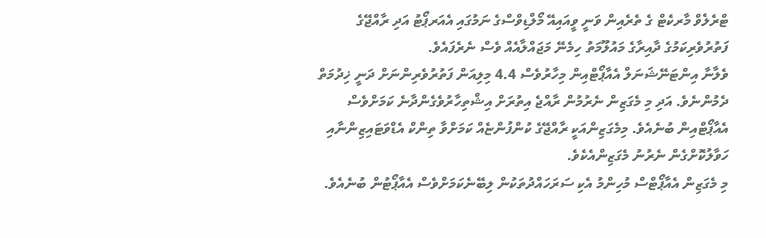ޓްރެލެވް މާރކެޓް ގެ ތެރެއިން ވަނީ ވީއައިއޭ މޯލްޑިވްސްގެ ނަމުގައި އެއަރޕޯޓު އަދި ރާއްޖޭގެ ފަތުރުވެރިކަމުގެ ދާއިރާގެ މައުލޫމަތު ހިމެނޭ މަޖައްލާއެއް ވެސް ނެރެފައެވެ.
ވެލާނާ އިންޓަނޭޝަނަލް އެއާޕޯޓްއިން މިހާރުވެސް 4.4 މިލިއަން ފަތުރުވެރިންނަށް ދަނީ ޚިދުމަތް ދެމުންނެވެ. އަދި މި މެގަޒިން ނެރުމުން ރާއްޖެ އިތުރަށް އިޝްތިހާރުވެގެންދާނެ ކަމަށްވެސް އެއާޕޯޓްއިން ބުނެއެވެ. މިމެގަޒިންއަކީ ރާއްޖޭގެ ކުންފުންޏެއް ކަމަށްވާ ތިންކް އެޑްވަޓައިޒިންނާއި ހަވާލުކޮށްގެން ނެރުނު މެގަޒިންއެކެވެ.
މި މެގަޒިން އެއާޕޯޓްސް މުހިންމު އެކި ސަރަހައްދުތަކުން ލިބޭނެކަމަށްވެސް އެއާޕޯޓުން ބުނެއެވެ.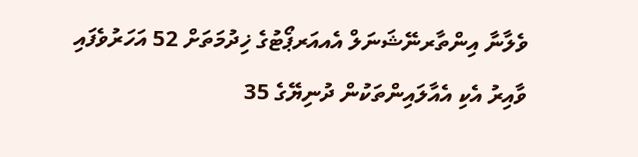ވެލާނާ އިންތާރނޭޝަނަލް އެއއަރޕޯޓުގެ ޚިދުމަތަށް 52 އަހަރުވެފައި ވާއިރު އެކި އެއާލައިންތަކުން ދުނިޔޭގެ 35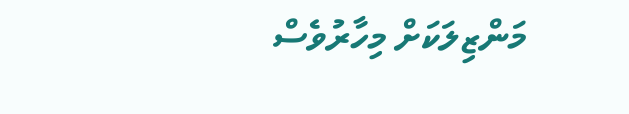މަންޒިލަކަށް މިހާރުވެސް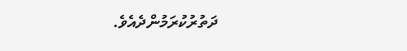ދަތުރުކުރަމުންދެއެވެ.